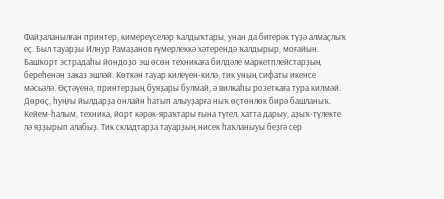Файҙаланылған принтер, кимереүселәр ҡалдыҡтары, унан да бигерәк түҙә алмаҫлыҡ еҫ. Был тауарҙы Илнур Рамаҙанов ғүмерлеккә хәтерендә ҡалдырыр, моғайын. Башҡорт эстрадаһы йондоҙо эш өсөн техникаға билдәле маркетплейстарҙың береһенән заказ эшләй. Көткән тауар килеүен-килә, тик уның сифаты икенсе мәсьәлә. Өҫтәүенә, принтерҙың буяҙары булмай, ә вилкаһы розеткаға тура килмәй.
Дөрөҫ, һуңғы йылдарҙа онлайн һатып алыуҙарға ныҡ өҫтөнлөк бирә башланыҡ. Кейем-һалым, техника, йорт кәрәк-яраҡтары ғына түгел, хатта дарыу, аҙыҡ-түлекте лә яҙҙырып алабыҙ. Тик складтарҙа тауарҙың нисек һаҡланыуы беҙгә сер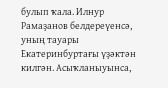булып ҡала. Илнур Рамаҙанов белдереүенсә, уның тауары Екатеринбуртағы үҙәктән килгән. Асыҡланыуынса,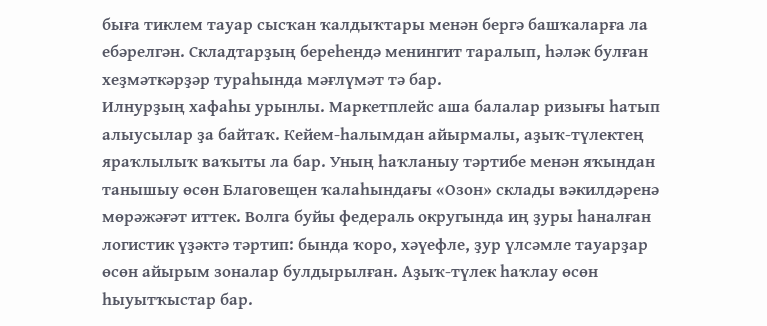быға тиклем тауар сысҡан ҡалдыҡтары менән бергә башҡаларға ла ебәрелгән. Складтарҙың береһендә менингит таралып, һәләк булған хеҙмәткәрҙәр тураһында мәғлүмәт тә бар.
Илнурҙың хафаһы урынлы. Маркетплейс аша балалар ризығы һатып алыусылар ҙа байтаҡ. Кейем-һалымдан айырмалы, аҙыҡ-түлектең яраҡлылыҡ ваҡыты ла бар. Уның һаҡланыу тәртибе менән яҡындан танышыу өсөн Благовещен ҡалаһындағы «Озон» склады вәкилдәренә мөрәжәғәт иттек. Волга буйы федераль округында иң ҙуры һаналған логистик үҙәктә тәртип: бында ҡоро, хәүефле, ҙур үлсәмле тауарҙар өсөн айырым зоналар булдырылған. Аҙыҡ-түлек һаҡлау өсөн һыуытҡыстар бар.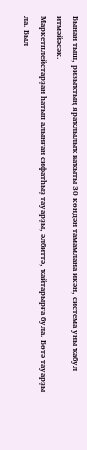Бынан тыш, ризыҡтың яраҡлылыҡ ваҡыты 30 көндән тамамлана икән, система уны ҡабул итмәйәсәк.
Маркетплейстарҙан һатып алынған сифатһыҙ тауарҙы, әлбиттә, ҡайтарырға була. Бөтә тауарҙы ла. Был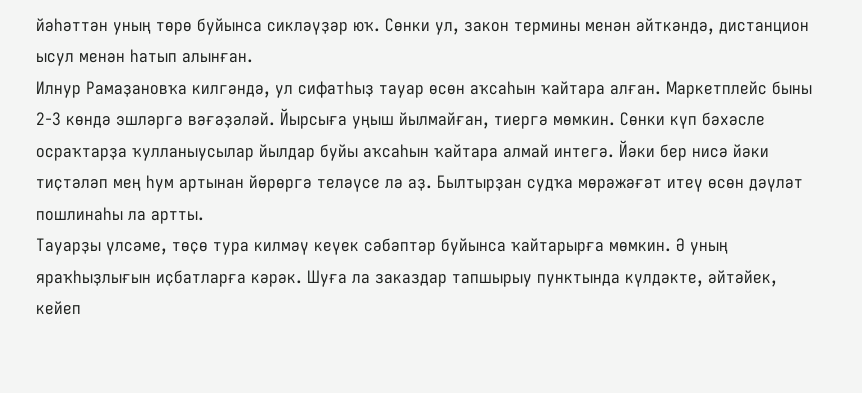йәһәттән уның төрө буйынса сикләүҙәр юҡ. Сөнки ул, закон термины менән әйткәндә, дистанцион ысул менән һатып алынған.
Илнур Рамаҙановҡа килгәндә, ул сифатһыҙ тауар өсөн аҡсаһын ҡайтара алған. Маркетплейс быны 2-3 көндә эшләргә вәғәҙәләй. Йырсыға уңыш йылмайған, тиергә мөмкин. Сөнки күп бәхәсле осраҡтарҙа ҡулланыусылар йылдар буйы аҡсаһын ҡайтара алмай интегә. Йәки бер нисә йәки тиҫтәләп мең һум артынан йөрөргә теләүсе лә аҙ. Былтырҙан судҡа мөрәжәғәт итеү өсөн дәүләт пошлинаһы ла артты.
Тауарҙы үлсәме, төҫө тура килмәү кеүек сәбәптәр буйынса ҡайтарырға мөмкин. Ә уның яраҡһыҙлығын иҫбатларға кәрәк. Шуға ла заказдар тапшырыу пунктында күлдәкте, әйтәйек, кейеп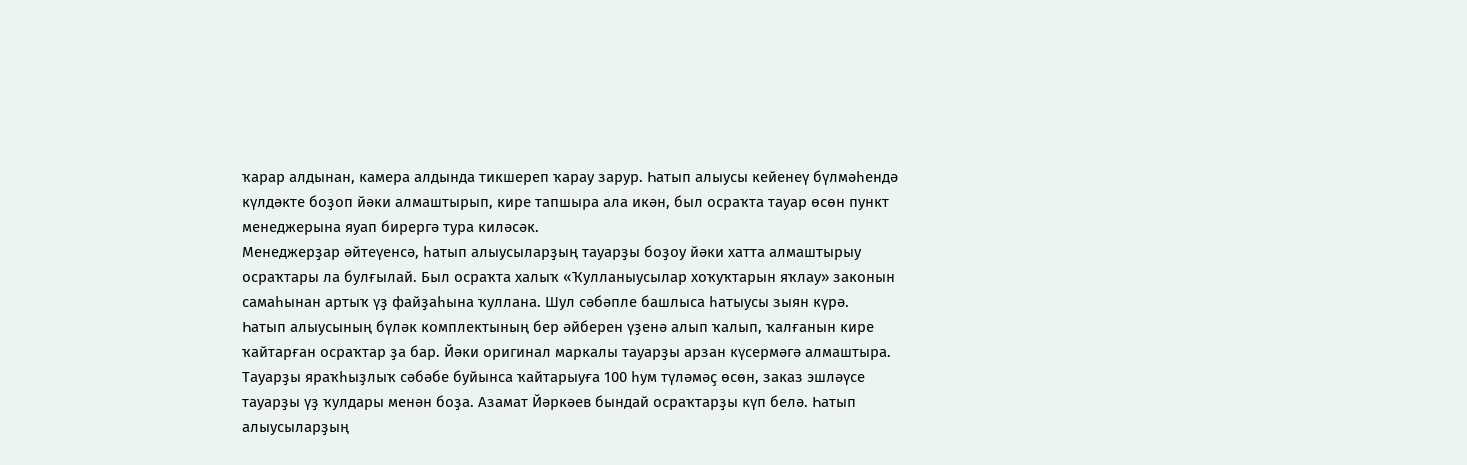ҡарар алдынан, камера алдында тикшереп ҡарау зарур. Һатып алыусы кейенеү бүлмәһендә күлдәкте боҙоп йәки алмаштырып, кире тапшыра ала икән, был осраҡта тауар өсөн пункт менеджерына яуап бирергә тура киләсәк.
Менеджерҙар әйтеүенсә, һатып алыусыларҙың тауарҙы боҙоу йәки хатта алмаштырыу осраҡтары ла булғылай. Был осраҡта халыҡ «Ҡулланыусылар хоҡуҡтарын яҡлау» законын самаһынан артыҡ үҙ файҙаһына ҡуллана. Шул сәбәпле башлыса һатыусы зыян күрә.
Һатып алыусының бүләк комплектының бер әйберен үҙенә алып ҡалып, ҡалғанын кире ҡайтарған осраҡтар ҙа бар. Йәки оригинал маркалы тауарҙы арзан күсермәгә алмаштыра. Тауарҙы яраҡһыҙлыҡ сәбәбе буйынса ҡайтарыуға 100 һум түләмәҫ өсөн, заказ эшләүсе тауарҙы үҙ ҡулдары менән боҙа. Азамат Йәркәев бындай осраҡтарҙы күп белә. Һатып алыусыларҙың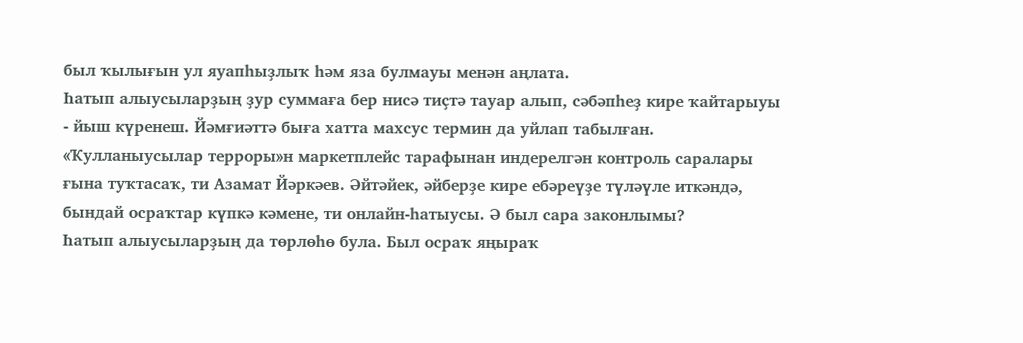был ҡылығын ул яуапһыҙлыҡ һәм яза булмауы менән аңлата.
Һатып алыусыларҙың ҙур суммаға бер нисә тиҫтә тауар алып, сәбәпһеҙ кире ҡайтарыуы - йыш күренеш. Йәмғиәттә быға хатта махсус термин да уйлап табылған. «Ҡулланыусылар терроры»н маркетплейс тарафынан индерелгән контроль саралары ғына туҡтасаҡ, ти Азамат Йәркәев. Әйтәйек, әйберҙе кире ебәреүҙе түләүле иткәндә, бындай осраҡтар күпкә кәмене, ти онлайн-һатыусы. Ә был сара законлымы?
Һатып алыусыларҙың да төрлөһө була. Был осраҡ яңыраҡ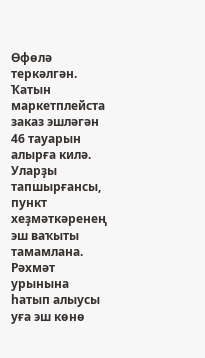Өфөлә теркәлгән. Ҡатын маркетплейста заказ эшләгән 46 тауарын алырға килә. Уларҙы тапшырғансы, пункт хеҙмәткәренең эш ваҡыты тамамлана. Рәхмәт урынына һатып алыусы уға эш көнө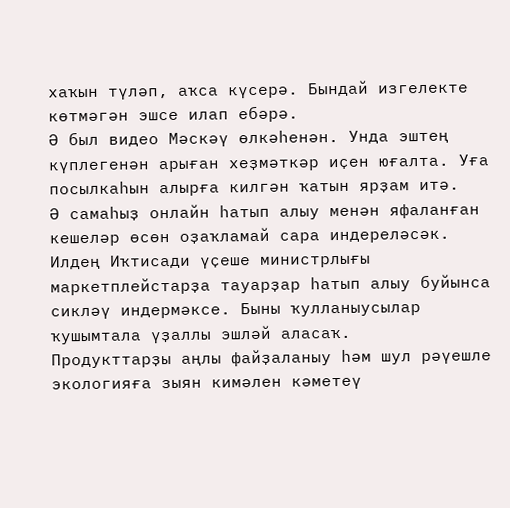хаҡын түләп, аҡса күсерә. Бындай изгелекте көтмәгән эшсе илап ебәрә.
Ә был видео Мәскәү өлкәһенән. Унда эштең күплегенән арыған хеҙмәткәр иҫен юғалта. Уға посылкаһын алырға килгән ҡатын ярҙам итә.
Ә самаһыҙ онлайн һатып алыу менән яфаланған кешеләр өсөн оҙаҡламай сара индереләсәк. Илдең Иҡтисади үҫеше министрлығы маркетплейстарҙа тауарҙар һатып алыу буйынса сикләү индермәксе. Быны ҡулланыусылар ҡушымтала үҙаллы эшләй аласаҡ.
Продукттарҙы аңлы файҙаланыу һәм шул рәүешле экологияға зыян кимәлен кәметеү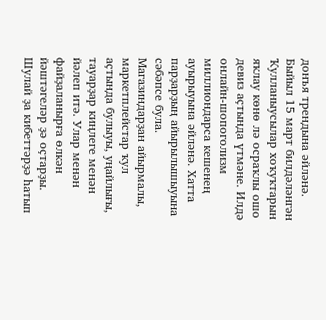донъя трендына әйләнә. Быйыл 15 март билдәләнгән Ҡулланыусылар хоҡуҡтарын яҡлау көнө лә осраҡлы ошо девиз аҫтында үтмәне. Илдә онлайн-шопоголизм миллиондарса кешенең ауырыуына әйләнә. Хатта парҙарҙың айырылышыуына сәбәпсе була.
Магазиндарҙан айырмалы, маркетплейстар ҡул аҫтында булыуы, уңайлығы, тауарҙар киңлеге менән йәлеп итә. Улар менән файҙаланырға өлкән йәштәгеләр ҙә оҫтарҙы.
Шулай ҙа кибеттәрҙә һатып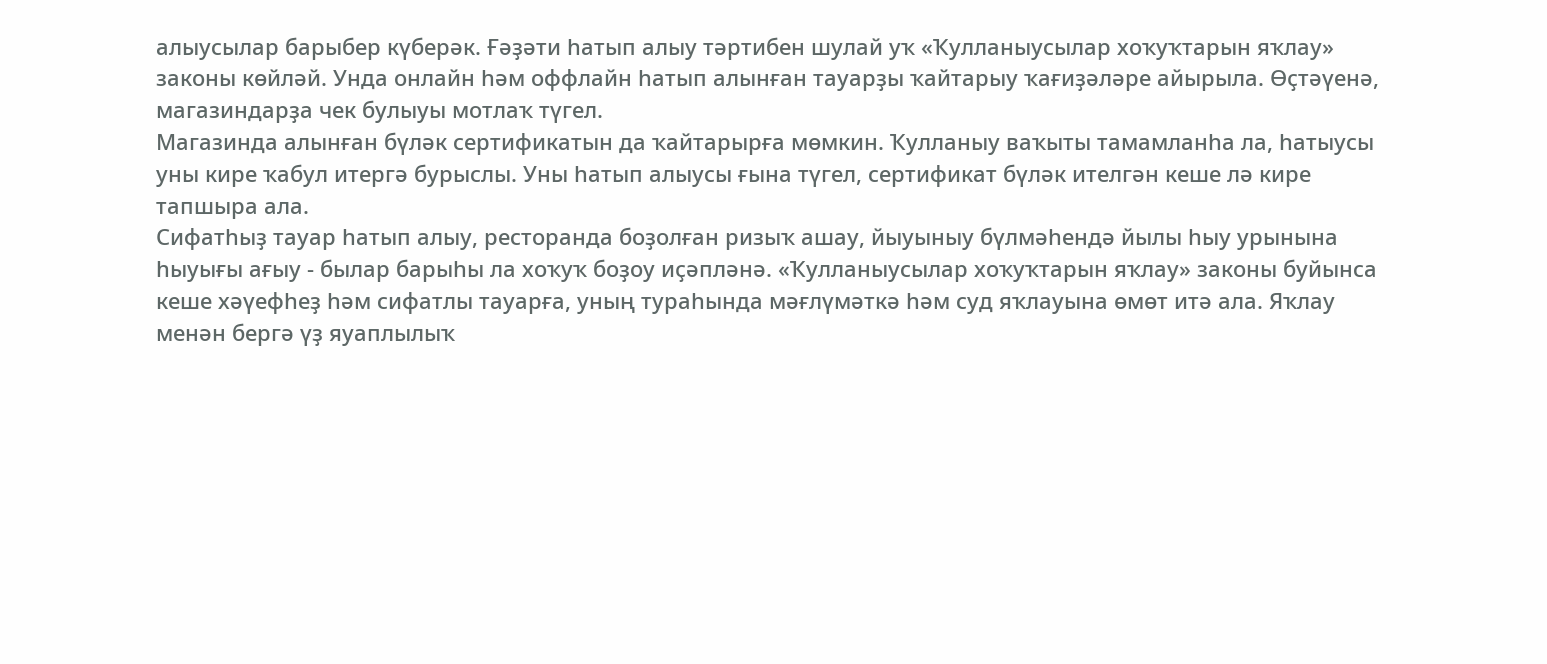алыусылар барыбер күберәк. Ғәҙәти һатып алыу тәртибен шулай уҡ «Ҡулланыусылар хоҡуҡтарын яҡлау» законы көйләй. Унда онлайн һәм оффлайн һатып алынған тауарҙы ҡайтарыу ҡағиҙәләре айырыла. Өҫтәүенә, магазиндарҙа чек булыуы мотлаҡ түгел.
Магазинда алынған бүләк сертификатын да ҡайтарырға мөмкин. Ҡулланыу ваҡыты тамамланһа ла, һатыусы уны кире ҡабул итергә бурыслы. Уны һатып алыусы ғына түгел, сертификат бүләк ителгән кеше лә кире тапшыра ала.
Сифатһыҙ тауар һатып алыу, ресторанда боҙолған ризыҡ ашау, йыуыныу бүлмәһендә йылы һыу урынына һыуығы ағыу - былар барыһы ла хоҡуҡ боҙоу иҫәпләнә. «Ҡулланыусылар хоҡуҡтарын яҡлау» законы буйынса кеше хәүефһеҙ һәм сифатлы тауарға, уның тураһында мәғлүмәткә һәм суд яҡлауына өмөт итә ала. Яҡлау менән бергә үҙ яуаплылыҡ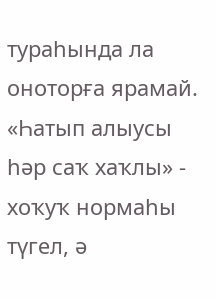тураһында ла оноторға ярамай. «Һатып алыусы һәр саҡ хаҡлы» - хоҡуҡ нормаһы түгел, ә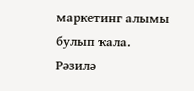маркетинг алымы булып ҡала.
Рәзилә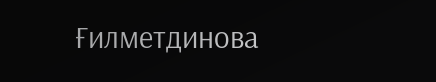Ғилметдинова